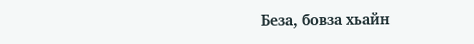Беза, бовза хьайн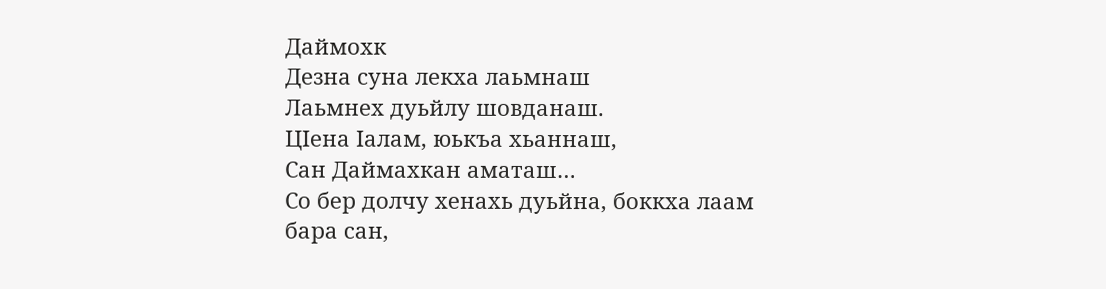Даймохк
Дезна суна лекха лаьмнаш
Лаьмнех дуьйлу шовданаш.
ЦIена Iалам, юькъа хьаннаш,
Сан Даймахкан аматаш…
Со бер долчу хенахь дуьйна, боккха лаам бара сан,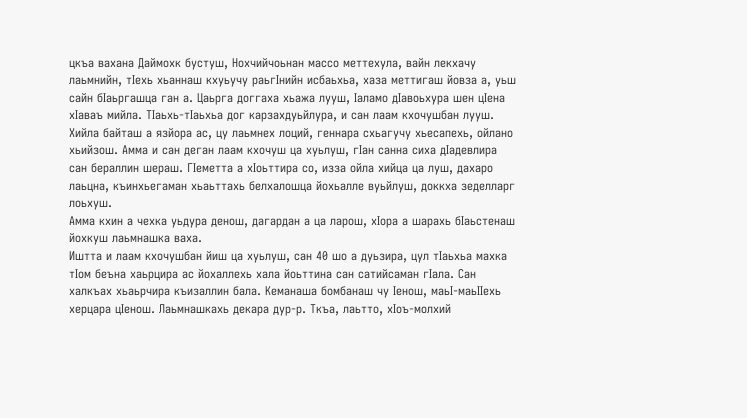цкъа вахана Даймохк бустуш, Нохчийчоьнан массо меттехула, вайн лекхачу лаьмнийн, тIехь хьаннаш кхуьучу раьгIнийн исбаьхьа, хаза меттигаш йовза а, уьш сайн бIаьргашца ган а. Цаьрга доггаха хьажа лууш, Iаламо дIавоьхура шен цIена хIаваъ мийла. ТIаьхь-тIаьхьа дог карзахдуьйлура, и сан лаам кхочушбан лууш. Хийла байташ а язйора ас, цу лаьмнех лоций, геннара схьагучу хьесапехь, ойлано хьийзош. Амма и сан деган лаам кхочуш ца хуьлуш, гIан санна сиха дIадевлира сан бераллин шераш. ГIеметта а хIоьттира со, изза ойла хийца ца луш, дахаро лаьцна, къинхьегаман хьаьттахь белхалошца йохьалле вуьйлуш, доккха зеделларг лоьхуш.
Амма кхин а чехка уьдура денош, дагардан а ца ларош, хIора а шарахь бIаьстенаш йохкуш лаьмнашка ваха.
Иштта и лаам кхочушбан йиш ца хуьлуш, сан 40 шо а дуьзира, цул тIаьхьа махка тIом беъна хаьрцира ас йохаллехь хала йоьттина сан сатийсаман гIала. Сан халкъах хьаьрчира къизаллин бала. Кеманаша бомбанаш чу Iенош, маьI-маьIIехь херцара цIенош. Лаьмнашкахь декара дур-р. Ткъа, лаьтто, хIоъ-молхий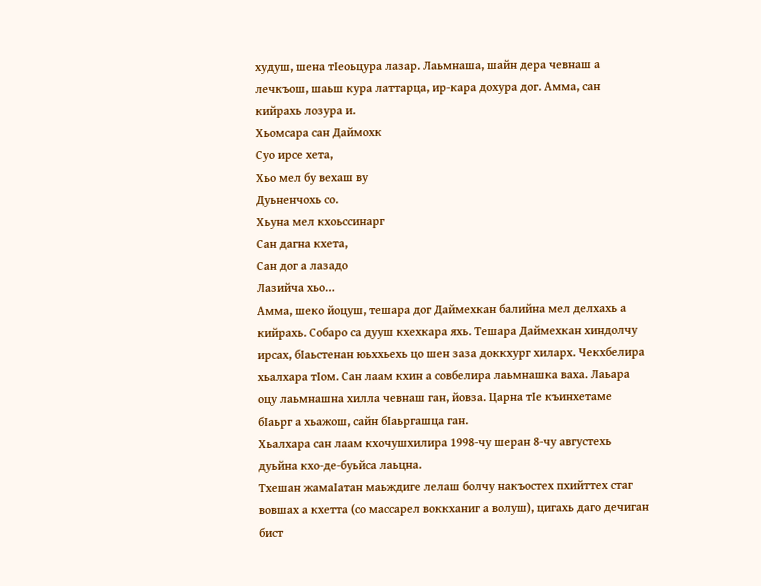худуш, шена тIеоьцура лазар. Лаьмнаша, шайн дера чевнаш а лечкъош, шаьш кура латтарца, ир-кара дохура дог. Амма, сан кийрахь лозура и.
Хьомсара сан Даймохк
Суо ирсе хета,
Хьо мел бу вехаш ву
Дуьненчохь со.
Хьуна мел кхоьссинарг
Сан дагна кхета,
Сан дог а лазадо
Лазийча хьо…
Амма, шеко йоцуш, тешара дог Даймехкан балийна мел делхахь а кийрахь. Собаро са дууш кхехкара яхь. Тешара Даймехкан хиндолчу ирсах, бIаьстенан юьххьехь цо шен заза доккхург хиларх. Чекхбелира хьалхара тIом. Сан лаам кхин а совбелира лаьмнашка ваха. Лаьара оцу лаьмнашна хилла чевнаш ган, йовза. Царна тIе къинхетаме бIаьрг а хьажош, сайн бIаьргашца ган.
Хьалхара сан лаам кхочушхилира 1998-чу шеран 8-чу августехь дуьйна кхо-де-буьйса лаьцна.
Тхешан жамаIатан маьждиге лелаш болчу накъостех пхийттех стаг вовшах а кхетта (со массарел воккханиг а волуш), цигахь даго дечиган бист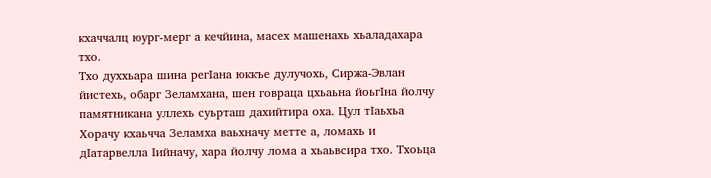кхаччалц юург-мерг а кечйина, масех машенахь хьаладахара тхо.
Тхо духхьара шина регIана юккъе дулучохь, Сиржа-Эвлан йистехь, обарг Зеламхана, шен говраца цхьаьна йоьгIна йолчу памятникана уллехь суьрташ дахийтира оха. Цул тIаьхьа Хорачу кхаьчча Зеламха ваьхначу метте а, ломахь и дIатарвелла Iийначу, хара йолчу лома а хьаьвсира тхо. Тхоьца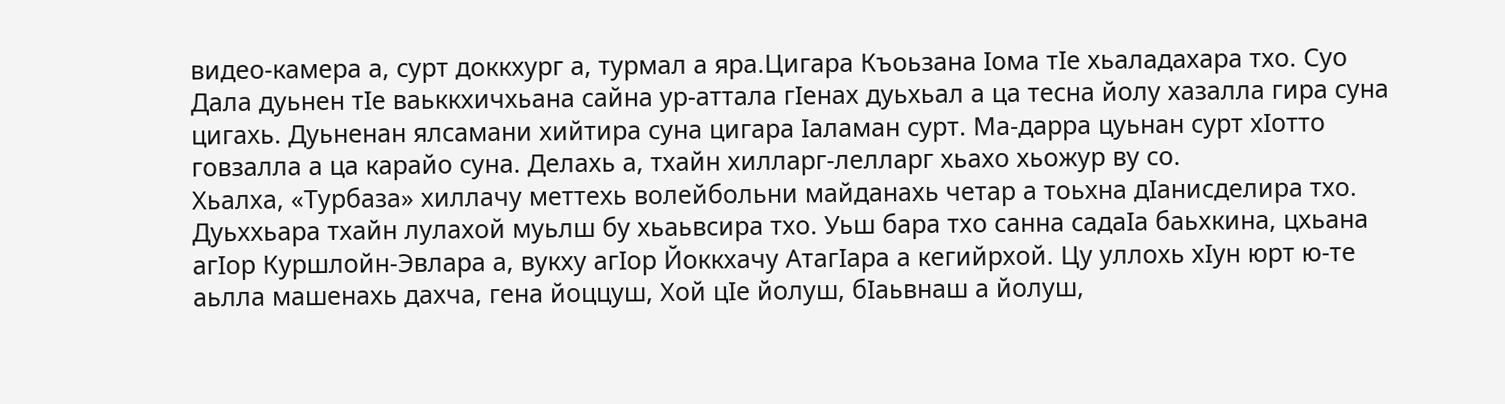видео-камера а, сурт доккхург а, турмал а яра.Цигара Къоьзана Iома тIе хьаладахара тхо. Суо Дала дуьнен тIе ваьккхичхьана сайна ур-аттала гIенах дуьхьал а ца тесна йолу хазалла гира суна цигахь. Дуьненан ялсамани хийтира суна цигара Iаламан сурт. Ма-дарра цуьнан сурт хIотто говзалла а ца карайо суна. Делахь а, тхайн хилларг-лелларг хьахо хьожур ву со.
Хьалха, «Турбаза» хиллачу меттехь волейбольни майданахь четар а тоьхна дIанисделира тхо. Дуьххьара тхайн лулахой муьлш бу хьаьвсира тхо. Уьш бара тхо санна садаIа баьхкина, цхьана агIор Куршлойн-Эвлара а, вукху агIор Йоккхачу АтагIара а кегийрхой. Цу уллохь хIун юрт ю-те аьлла машенахь дахча, гена йоццуш, Хой цIе йолуш, бIаьвнаш а йолуш,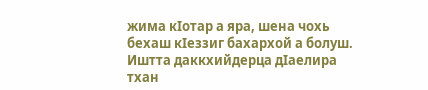жима кIотар а яра, шена чохь бехаш кIеззиг бахархой а болуш.
Иштта даккхийдерца дIаелира тхан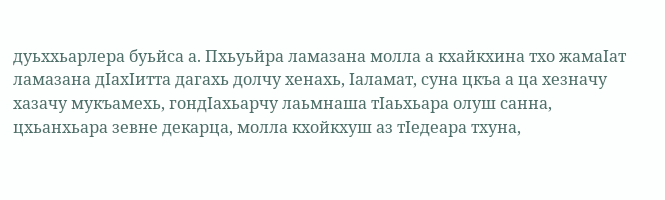дуьххьарлера буьйса а. Пхьуьйра ламазана молла а кхайкхина тхо жамаIат ламазана дIахIитта дагахь долчу хенахь, Iаламат, суна цкъа а ца хезначу хазачу мукъамехь, гондIахьарчу лаьмнаша тIаьхьара олуш санна, цхьанхьара зевне декарца, молла кхойкхуш аз тIедеара тхуна,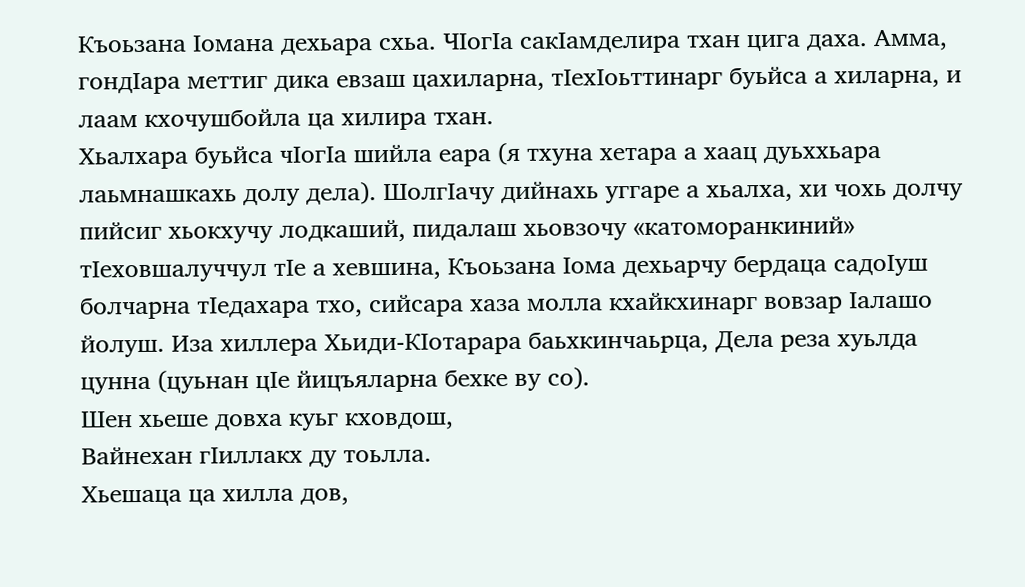Къоьзана Iомана дехьара схьа. ЧIогIа сакIамделира тхан цига даха. Амма, гондIара меттиг дика евзаш цахиларна, тIехIоьттинарг буьйса а хиларна, и лаам кхочушбойла ца хилира тхан.
Хьалхара буьйса чIогIа шийла еара (я тхуна хетара а хаац дуьххьара лаьмнашкахь долу дела). ШолгIачу дийнахь уггаре а хьалха, хи чохь долчу пийсиг хьокхучу лодкаший, пидалаш хьовзочу «катоморанкиний» тIеховшалуччул тIе а хевшина, Къоьзана Iома дехьарчу бердаца садоIуш болчарна тIедахара тхо, сийсара хаза молла кхайкхинарг вовзар Iалашо йолуш. Иза хиллера Хьиди-КIотарара баьхкинчаьрца, Дела реза хуьлда цунна (цуьнан цIе йицъяларна бехке ву со).
Шен хьеше довха куьг кховдош,
Вайнехан гIиллакх ду тоьлла.
Хьешаца ца хилла дов,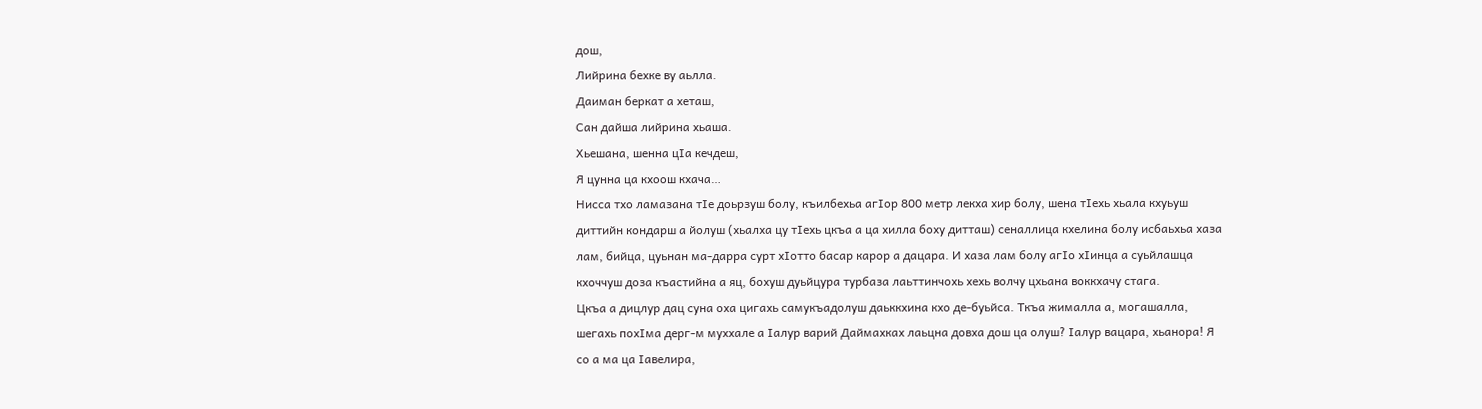дош,
Лийрина бехке ву аьлла.
Даиман беркат а хеташ,
Сан дайша лийрина хьаша.
Хьешана, шенна цIа кечдеш,
Я цунна ца кхоош кхача…
Нисса тхо ламазана тIе доьрзуш болу, къилбехьа агIор 800 метр лекха хир болу, шена тIехь хьала кхуьуш диттийн кондарш а йолуш (хьалха цу тIехь цкъа а ца хилла боху дитташ) сеналлица кхелина болу исбаьхьа хаза лам, бийца, цуьнан ма-дарра сурт хIотто басар карор а дацара. И хаза лам болу агIо хIинца а суьйлашца кхоччуш доза къастийна а яц, бохуш дуьйцура турбаза лаьттинчохь хехь волчу цхьана воккхачу стага.
Цкъа а дицлур дац суна оха цигахь самукъадолуш даьккхина кхо де-буьйса. Ткъа жималла а, могашалла, шегахь похIма дерг-м муххале а Iалур варий Даймахках лаьцна довха дош ца олуш? Iалур вацара, хьанора! Я со а ма ца Iавелира,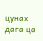цунах дага ца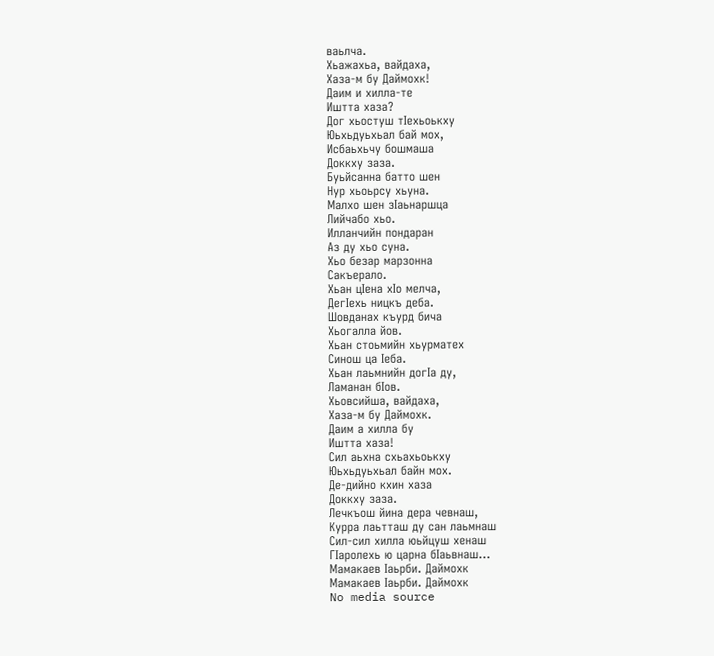ваьлча.
Хьажахьа, вайдаха,
Хаза-м бу Даймохк!
Даим и хилла-те
Иштта хаза?
Дог хьостуш тIехьоькху
Юьхьдуьхьал бай мох,
Исбаьхьчу бошмаша
Доккху заза.
Буьйсанна батто шен
Нур хьоьрсу хьуна.
Малхо шен зIаьнаршца
Лийчабо хьо.
Илланчийн пондаран
Аз ду хьо суна.
Хьо безар марзонна
Сакъерало.
Хьан цIена хIо мелча,
ДегIехь ницкъ деба.
Шовданах къурд бича
Хьогалла йов.
Хьан стоьмийн хьурматех
Синош ца Iеба.
Хьан лаьмнийн догIа ду,
Ламанан бIов.
Хьовсийша, вайдаха,
Хаза-м бу Даймохк.
Даим а хилла бу
Иштта хаза!
Сил аьхна схьахьоькху
Юьхьдуьхьал байн мох.
Де-дийно кхин хаза
Доккху заза.
Лечкъош йина дера чевнаш,
Курра лаьтташ ду сан лаьмнаш
Сил-сил хилла юьйцуш хенаш
ГIаролехь ю царна бIаьвнаш…
Мамакаев Iаьрби. Даймохк
Мамакаев Iаьрби. Даймохк
No media source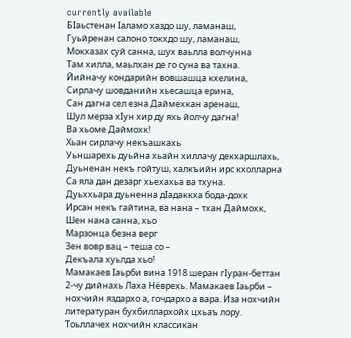currently available
БIаьстенан Iаламо хаздо шу, ламанаш,
Гуьйренан салоно токхдо шу, ламанаш,
Мокхазах суй санна, шух ваьлла волчунна
Там хилла, маьлхан де го суна ва тахна.
Йийначу кондарийн вовшашца кхелина,
Сирлачу шовданийн хьесашца ерина,
Сан дагна сел езна Даймехкан аренаш,
Шул мерза хIун хир ду яхь йолчу дагна!
Ва хьоме Даймохк!
Хьан сирлачу некъашкахь
Уьншарехь дуьйна хьайн хиллачу декхаршлахь,
Дуьненан некъ гойтуш, халкъийн ирс кхолларна
Са яла дан дезарг хьехахьа ва тхуна.
Дуьххьара дуьненна дIадаккха бода-дохк
Ирсан некъ гайтина, ва нана – тхан Даймохк,
Шен нана санна, хьо
Марзонца безна верг
Зен вовр вац – теша со –
Декъала хуьлда хьо!
Мамакаев Ӏаьрби вина 1918 шеран гIуран-беттан 2-чу дийнахь Лаха Нёврехь. Мамакаев Ӏаьрби – нохчийн яздархо а, гочдархо а вара. Иза нохчийн литературан бухбиллархойх цхьаъ лору. Тоьллачех нохчийн классикан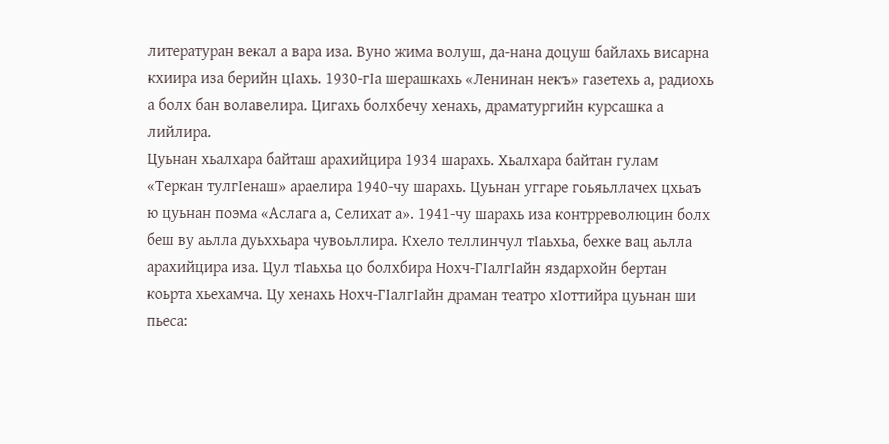литературан векал а вара иза. Вуно жима волуш, да-нана доцуш байлахь висарна кхиира иза берийн цIахь. 1930-гӀа шерашкахь «Ленинан некъ» газетехь а, радиохь а болх бан волавелира. Цигахь болхбечу хенахь, драматургийн курсашка а лийлира.
Цуьнан хьалхара байташ арахийцира 1934 шарахь. Хьалхара байтан гулам «Теркан тулгIенаш» араелира 1940-чу шарахь. Цуьнан уггаре гоьяьллачех цхьаъ ю цуьнан поэма «Аслага а, Селихат а». 1941-чу шарахь иза контрреволюцин болх беш ву аьлла дуьххьара чувоьллира. Кхело теллинчул тIаьхьа, бехке вац аьлла арахийцира иза. Цул тIаьхьа цо болхбира Нохч-ГӀалгӀайн яздархойн бертан коьрта хьехамча. Цу хенахь Нохч-ГӀалгӀайн драман театро хӀоттийра цуьнан ши пьеса: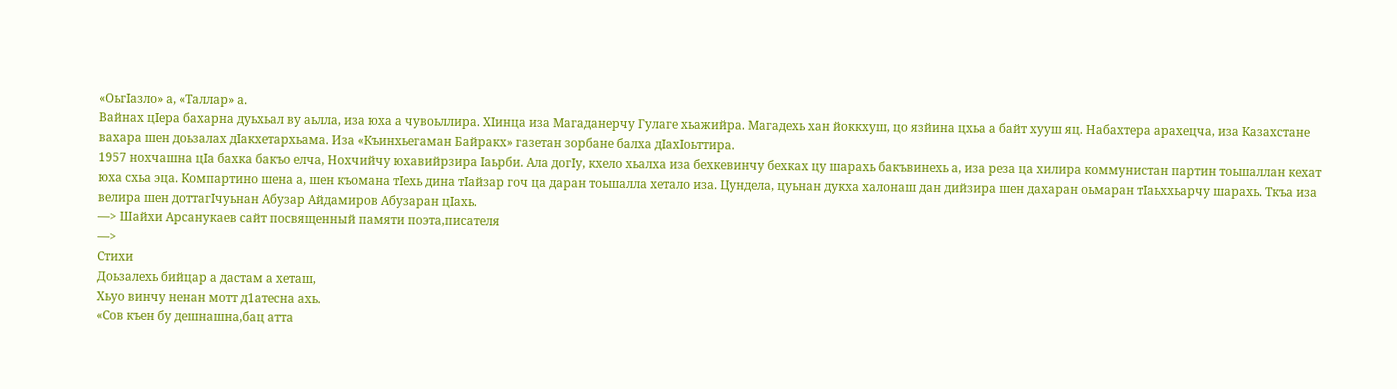«ОьгӀазло» а, «Таллар» а.
Вайнах цӀера бахарна дуьхьал ву аьлла, иза юха а чувоьллира. ХIинца иза Магаданерчу Гулаге хьажийра. Магадехь хан йоккхуш, цо язйина цхьа а байт хууш яц. Набахтера арахецча, иза Казахстане вахара шен доьзалах дIакхетархьама. Иза «Къинхьегаман Байракх» газетан зорбане балха дIахIоьттира.
1957 нохчашна цIа бахка бакъо елча, Нохчийчу юхавийрзира Iаьрби. Ала догIу, кхело хьалха иза бехкевинчу бехках цу шарахь бакъвинехь а, иза реза ца хилира коммунистан партин тоьшаллан кехат юха схьа эца. Компартино шена а, шен къомана тIехь дина тIайзар гоч ца даран тоьшалла хетало иза. Цундела, цуьнан дукха халонаш дан дийзира шен дахаран оьмаран тIаьххьарчу шарахь. Ткъа иза велира шен доттагIчуьнан Абузар Айдамиров Абузаран цIахь.
—> Шайхи Арсанукаев сайт посвященный памяти поэта,писателя
—>
Стихи
Доьзалехь бийцар а дастам а хеташ,
Хьуо винчу ненан мотт д1атесна ахь.
«Сов къен бу дешнашна,бац атта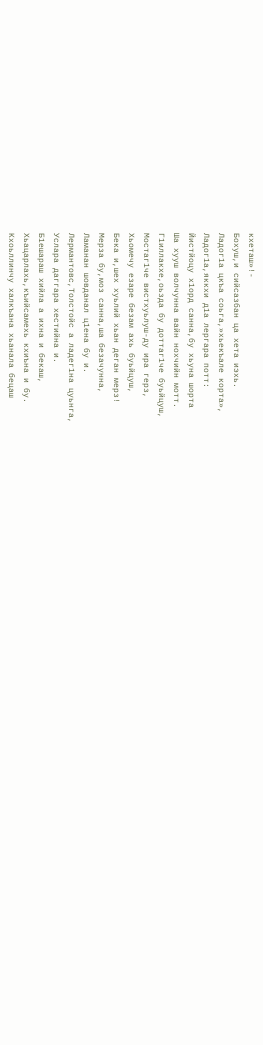кхеташ»!-
Бохуш,и сийсазбан ца хета иэхь.
Ладог1а цкъа соьга,»хьекъале корта»,
Ладог1а,яккхи д1а лергара потт:
Йистйоцу х1орд санна,бу хьуна шорта
Ша хууш волчунна вайн нохчийн мотт.
Г1иллакхе,оьзда бу доттаг1че буьйцуш,
Мостаг1че вистхуьлуш-ду ира герз,
Хьомечу езаре безам ахь буьйцуш,
Бека и,шех хуьлий хьан деган мерз!
Мерза бу,моз санна,ша безачунна,
Ламанан шовданал ц1ена бу и.
Лермантовс,Толстойс а ладег1на цуьнга,
Услара даггара хестийна и.
Б1ешараш хийла а ихна и бекаш,
Хьацарлахь,къийсамехь кхиъна и бу.
Кхоьллинчу халкъана хьанала бецаш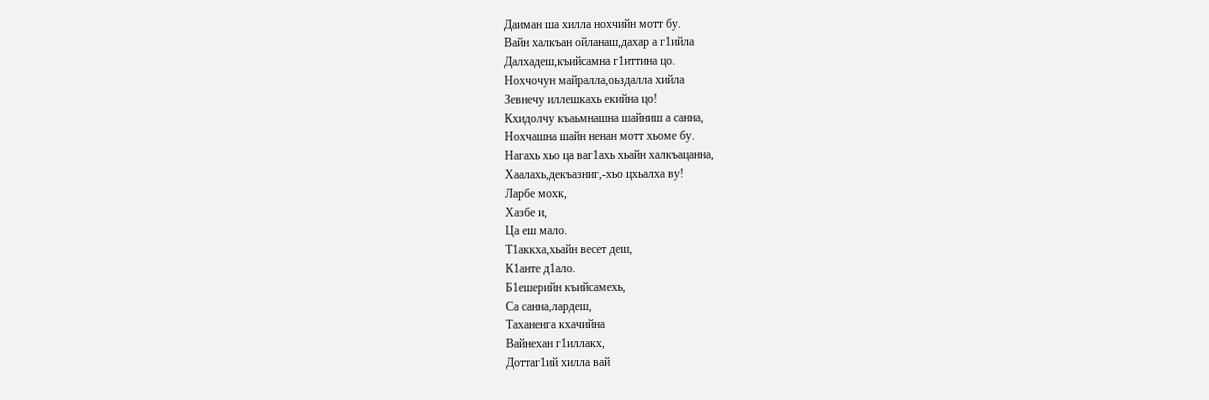Даиман ша хилла нохчийн мотт бу.
Вайн халкъан ойланаш,дахар а г1ийла
Далхадеш,къийсамна г1иттина цо.
Нохчочун майралла,оьздалла хийла
Зевнечу иллешкахь екийна цо!
Кхидолчу къаьмнашна шайниш а санна,
Нохчашна шайн ненан мотт хьоме бу.
Нагахь хьо ца ваг1ахь хьайн халкъацанна,
Хаалахь,декъазниг,-хьо цхьалха ву!
Ларбе мохк,
Хазбе и,
Ца еш мало.
Т1аккха,хьайн весет деш,
К1анте д1ало.
Б1ешерийн къийсамехь,
Са санна,лардеш,
Таханенга кхачийна
Вайнехан г1иллакх,
Доттаг1ий хилла вай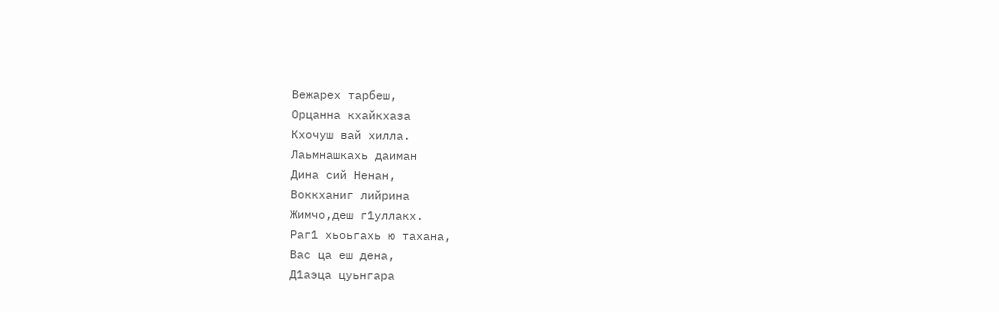Вежарех тарбеш,
Орцанна кхайкхаза
Кхочуш вай хилла.
Лаьмнашкахь даиман
Дина сий Ненан,
Воккханиг лийрина
Жимчо,деш г1уллакх.
Раг1 хьоьгахь ю тахана,
Вас ца еш дена,
Д1аэца цуьнгара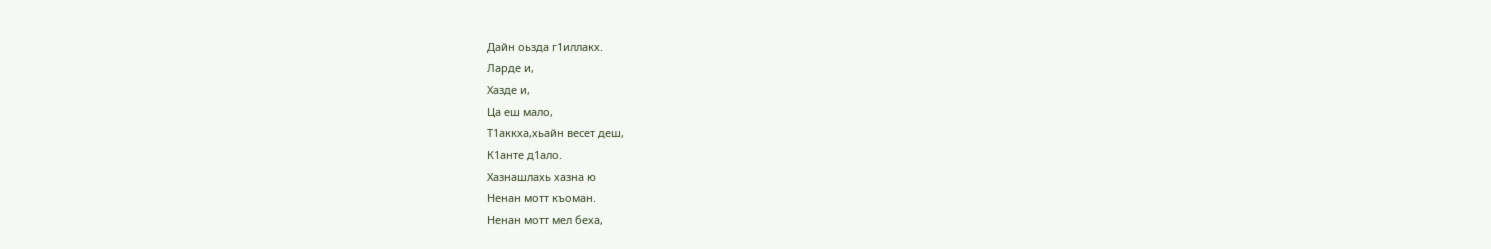Дайн оьзда г1иллакх.
Ларде и,
Хазде и,
Ца еш мало,
Т1аккха,хьайн весет деш,
К1анте д1ало.
Хазнашлахь хазна ю
Ненан мотт къоман.
Ненан мотт мел беха,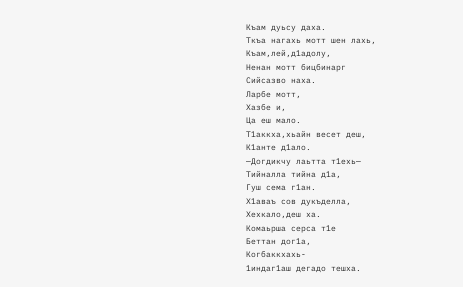Къам дуьсу даха.
Ткъа нагахь мотт шен лахь,
Къам,лей,д1адолу,
Ненан мотт бицбинарг
Сийсазво наха.
Ларбе мотт,
Хазбе и,
Ца еш мало.
Т1аккха,хьайн весет деш,
К1анте д1ало.
—Догдикчу лаьтта т1ехь—
Тийналла тийна д1а,
Гуш сема г1ан.
Х1аваъ сов дукъделла,
Хехкало,деш ха.
Комаьрша серса т1е
Беттан дог1а,
Когбаккхахь-
1индаг1аш дегадо тешха.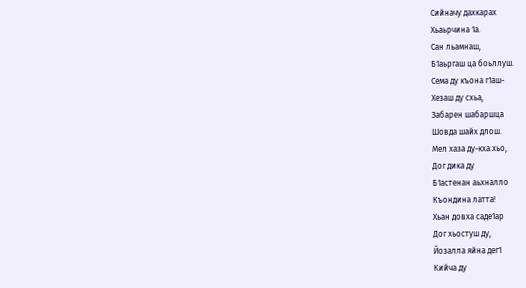Сийначу дахкарах
Хьаьрчина 1а.
Сан льамнаш,
Б1аьргаш ца боьллуш.
Сема ду къона г1аш-
Хезаш ду схьа,
Забарен шабаршца
Шовда шайх длош.
Мел хаза ду-кха хьо,
Дог дика ду
Б1астенан аьхналло
Къондина латта!
Хьан довха саде1ар
Дог хьостуш ду,
Йозалла яйна дег1
Кийча ду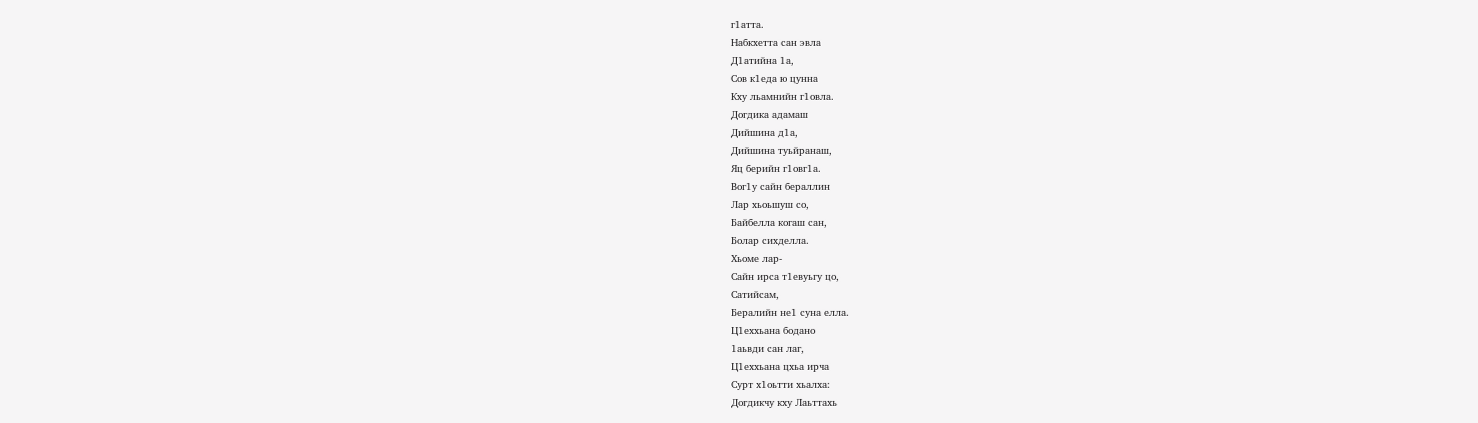г1атта.
Набкхетта сан эвла
Д1атийна 1а,
Сов к1еда ю цунна
Кху льамнийн г1овла.
Догдика адамаш
Дийшина д1а,
Дийшина туьйранаш,
Яц берийн г1овг1а.
Вог1у сайн бераллин
Лар хьоьшуш со,
Байбелла когаш сан,
Болар сихделла.
Хьоме лар-
Сайн ирса т1евуьгу цо,
Сатийсам,
Бералийн не1 суна елла.
Ц1еххьана бодано
1аьвди сан лаг,
Ц1еххьана цхьа ирча
Сурт х1оьтти хьалха:
Догдикчу кху Лаьттахь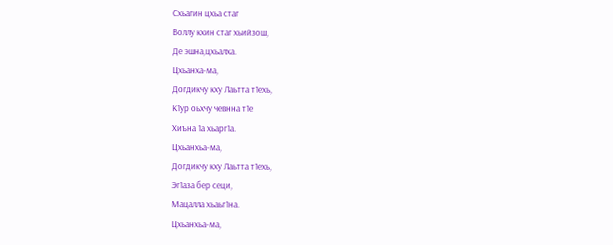Схьагин цхьа стаг
Воллу кхин стаг хьийзош,
Де эшна,цхьалха.
Цхьанха-ма,
Догдикчу кху Лаьтта т1ехь,
К1ур оьхчу чевнна т1е
Хиъна 1а хьарг1а.
Цхьанхьа-ма,
Догдикчу кху Лаьтта т1ехь,
Эг1аза бер сеци,
Мацалла хьаьг1на.
Цхьанхьа-ма,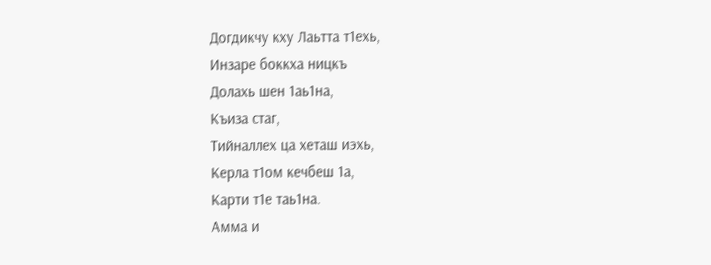Догдикчу кху Лаьтта т1ехь,
Инзаре боккха ницкъ
Долахь шен 1аь1на,
Къиза стаг,
Тийналлех ца хеташ иэхь,
Керла т1ом кечбеш 1а,
Карти т1е таь1на.
Амма и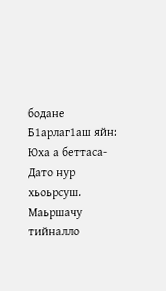бодане
Б1арлаг1аш яйн:
Юха а беттаса-
Дато нур хьоьрсуш.
Маьршачу тийналло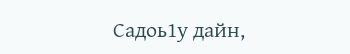Садоь1у дайн,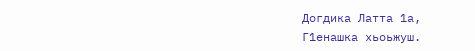Догдика Латта 1а,
Г1енашка хьоьжуш.